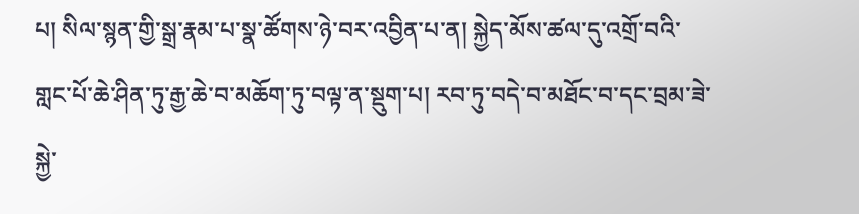པ། སིལ་སྙན་གྱི་སྒྲ་རྣམ་པ་སྣ་ཚོགས་ཉེ་བར་འབྱིན་པ་ན། སྐྱེད་མོས་ཚལ་དུ་འགྲོ་བའི་གླང་པོ་ཆེ་ཤིན་ཏུ་རྒྱ་ཆེ་བ་མཆོག་ཏུ་བལྟ་ན་སྡུག་པ། རབ་ཏུ་བདེ་བ་མཐོང་བ་དང་བྲམ་ཟེ་སྐྱེ་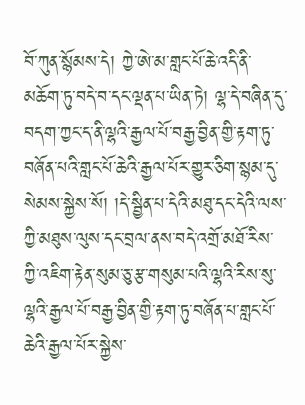བོ་ཀུན་སྙོམས་དེ། ཀྱེ་ཨེ་མ་གླང་པོ་ཆེ་འདི་ནི་མཆོག་ཏུ་བདེ་བ་དང་ལྡན་པ་ཡིན་ཏེ། ལྷ་དེ་བཞིན་དུ་བདག་ཀྱང་ད་ནི་ལྷའི་རྒྱལ་པོ་བརྒྱ་བྱིན་གྱི་རྟག་ཏུ་བཞོན་པའི་གླང་པོ་ཆེའི་རྒྱལ་པོར་གྱུར་ཅིག་སྙམ་དུ་སེམས་སྐྱེས་སོ། །དེ་སྦྱིན་པ་དེའི་མཐུ་དང་དེའི་ལས་ཀྱི་མཐུས་ལུས་དང་བྲལ་ནས་བདེ་འགྲོ་མཐོ་རིས་ཀྱི་འཇིག་རྟེན་སུམ་ཅུ་རྩ་གསུམ་པའི་ལྷའི་རིས་སུ་ལྷའི་རྒྱལ་པོ་བརྒྱ་བྱིན་གྱི་རྟག་ཏུ་བཞོན་པ་གླང་པོ་ཆེའི་རྒྱལ་པོར་སྐྱེས་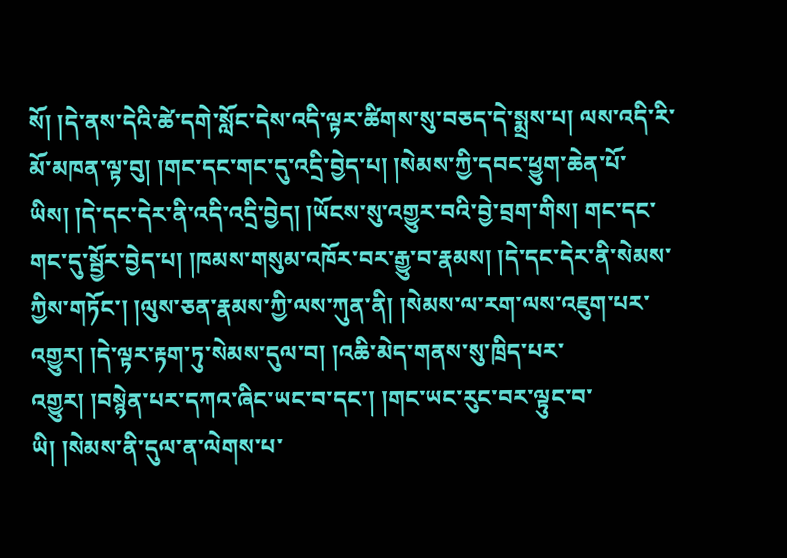སོ། །དེ་ནས་དེའི་ཚེ་དགེ་སློང་དེས་འདི་ལྟར་ཚིགས་སུ་བཅད་དེ་སྨྲས་པ། ལས་འདི་རི་མོ་མཁན་ལྟ་བུ། །གང་དང་གང་དུ་འདྲི་བྱེད་པ། །སེམས་ཀྱི་དབང་ཕྱུག་ཆེན་པོ་ཡིས། །དེ་དང་དེར་ནི་འདི་འདྲི་བྱེད། །ཡོངས་སུ་འགྱུར་བའི་བྱེ་བྲག་གིས། གང་དང་གང་དུ་སྦྱོར་བྱེད་པ། །ཁམས་གསུམ་འཁོར་བར་རྒྱུ་བ་རྣམས། །དེ་དང་དེར་ནི་སེམས་ཀྱིས་གཏོང་། །ལུས་ཅན་རྣམས་ཀྱི་ལས་ཀུན་ནི། །སེམས་ལ་རག་ལས་འཇུག་པར་འགྱུར། །དེ་ལྟར་རྟག་ཏུ་སེམས་དུལ་བ། །འཆི་མེད་གནས་སུ་ཁྲིད་པར་འགྱུར། །བསྙེན་པར་དཀའ་ཞིང་ཡང་བ་དང་། །གང་ཡང་རུང་བར་ལྟུང་བ་ཡི། །སེམས་ནི་དུལ་ན་ལེགས་པ་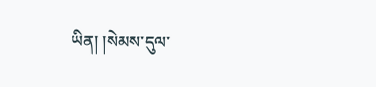ཡིན། །སེམས་དུལ་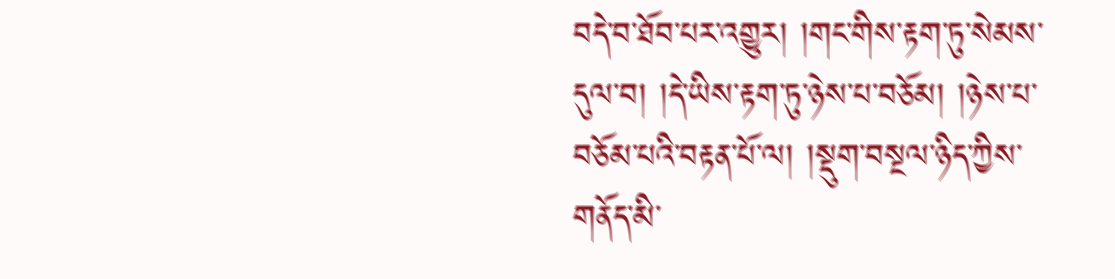བདེ་བ་ཐོབ་པར་འགྱུར། །གང་གིས་རྟག་ཏུ་སེམས་དུལ་བ། །དེ་ཡིས་རྟག་ཏུ་ཉེས་པ་བཅོམ། །ཉེས་པ་བཅོམ་པའི་བརྟན་པོ་ལ། །སྡུག་བསྔལ་ཉིད་ཀྱིས་གནོད་མི་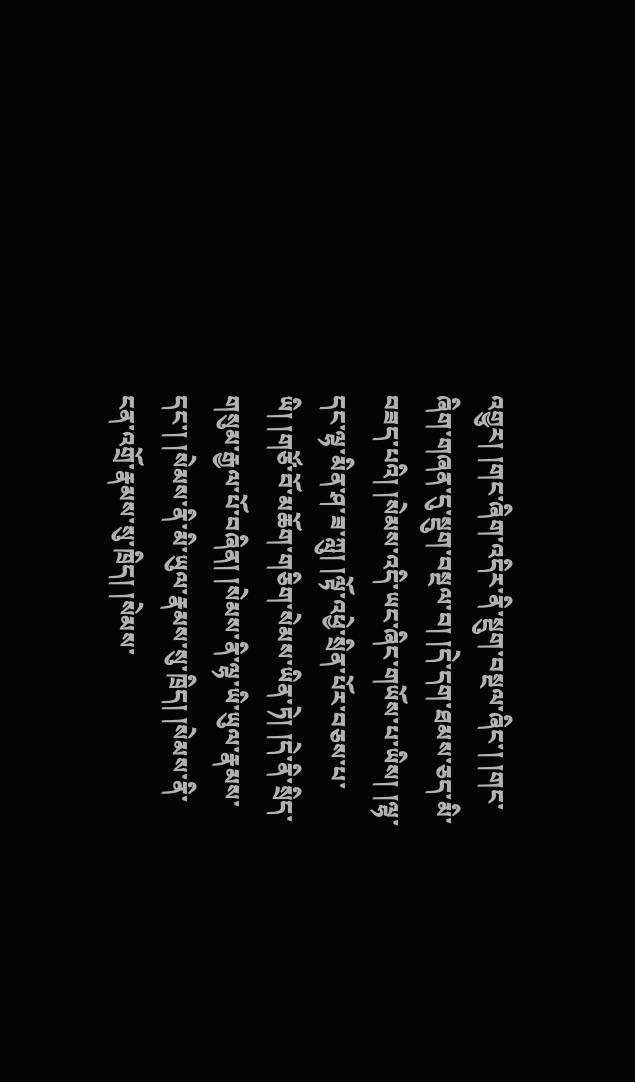འགྱུར། །གང་ཞིག་འདིར་ནི་སྡུག་བསྔལ་ཞིང་། །གང་ཞིག་གཞན་དུ་སྡུག་བསྔལ་བ། །དེ་དག་ཐམས་ཅད་མི་བཟད་པའི། །སེམས་འདི་ཡང་ཞིང་གཡོས་པ་ཡིས། །ལྷ་དང་ལྷ་མིན་ཤ་ཟ་ཀླུ། །ལྟོ་འཕྱེ་སྲིན་པོར་བཅས་པ་ཡི། །གཙོ་བོ་མཆོག་གཅིག་སེམས་ཡིན་ཏེ། །དེ་ནི་སྲིད་གསུམ་རྒྱལ་པོ་བཞིན། །སེམས་ནི་ལྷ་ཡི་ཡུལ་རྣམས་དང་། །སེམས་ནི་མི་ཡུལ་རྣམས་སུ་ཁྲིད། །སེམས་ནི་ངན་འགྲོ་རྣམས་སུ་ཁྲིད། །སེམས་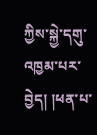ཀྱིས་སྐྱེ་དགུ་འཁྱམ་པར་བྱེད། །ཕན་པ་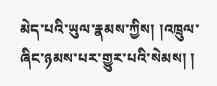མེད་པའི་ཡུལ་རྣམས་ཀྱིས། །འཁྲུལ་ཞིང་ཉམས་པར་གྱུར་པའི་སེམས། །